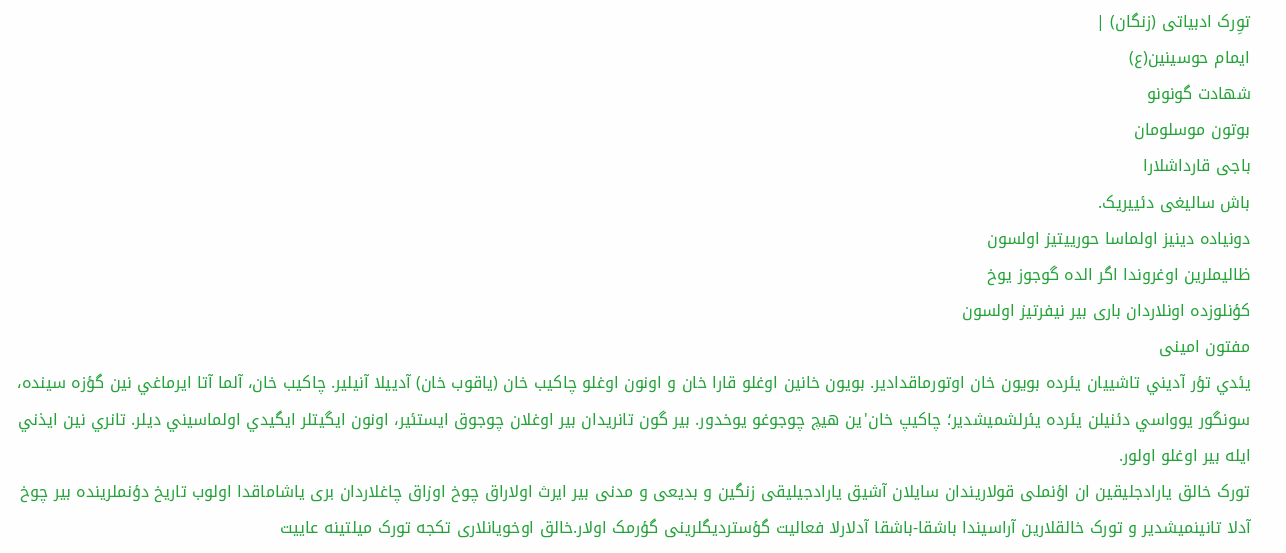توِرک ادبیاتی (زنگان) |
ایمام حوسینین(ع)
شهادت گونونو
بوتون موسلومان
باجی قارداشلارا
باش سالیغی دئییریک.
دونیاده دینیز اولماسا حورییتیز اولسون
ظالیملرین اوغروندا اگر الده گوجوز یوخ
کؤنلوزده اونلاردان باری بیر نیفرتیز اولسون
مفتون امینی
يئدي تؤر آديني تاشييان يئرده بويون خان اوتورماقدادير. بويون خانين اوغلو قارا خان و اونون اوغلو چاکيب خان (ياقوب خان) آدييلا آنيلير. چاکيب خان، آلما آتا ايرماغي نين گؤزه سينده، سونگور يوواسي دئنيلن يئرده يئرلشميشدير؛ چاکيپ خان'ين هيچ چوجوغو يوخدور. بير گون تانريدان بير اوغلان چوجوق ايستئير، اونون ايگيتلر ايگيدي اولماسيني ديلر. تانري نين ايذني ايله بير اوغلو اولور.
تورک خالق یارادجلیقین ان اؤنملی قولاریندان سایلان آشیق یارادجیلیقی زنگین و بدیعی و مدنی بیر ایرث اولاراق چوخ اوزاق چاغلاردان بری یاشاماقدا اولوب تاریخ دؤنملرینده بیر چوخ آدلا تانینمیشدیر و تورک خالقلارین آراسیندا باشقا-باشقا آدلارلا فعالیت گؤستردیگلرینی گؤرمک اولار.خالق اوخویانلاری تکجه تورک میلتینه عاییت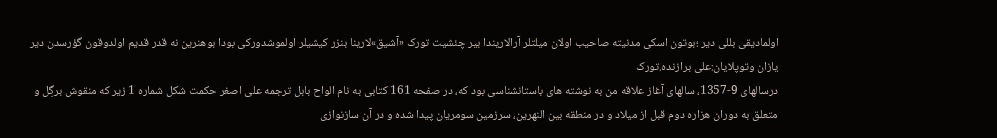اولمادیقی بللی دیر ؛بوتون اسکی مدنیته صاحیب اولان میلتلر آرالاریندا بیر چئشیت تورک «آشیق»لارینا بنزر کیشیلر اولموشدورکی بودا بوهنرین نه قدر قدیم اولدوقون گؤرسدن دیر
یازان وتوپلایان:علی برازنده.تورک
درسالهای 9-1357، سالهای آغاز علاقه من به نوشته های باستانشناسی بود كه، در صفحه 161 كتابی به نام الواح بابل ترجمه علی اصغر حكمت شكل شماره 1 زیر كه منقوش برگِل و متعلق به دوران هزاره دوم قبل از میلاد و در منطقه بین النهرین، سرزمین سومریان پیدا شده و در آن سازنوازی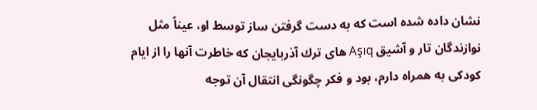نشان داده شده است كه به دست گرفتن ساز توسط او، عیناً مثل نوازندگان تار و آشیق Aşıq های ترك آذربایجان كه خاطرت آنها را از ایام كودكی به همراه دارم، بود و فكر چگونگی انتقال آن توجه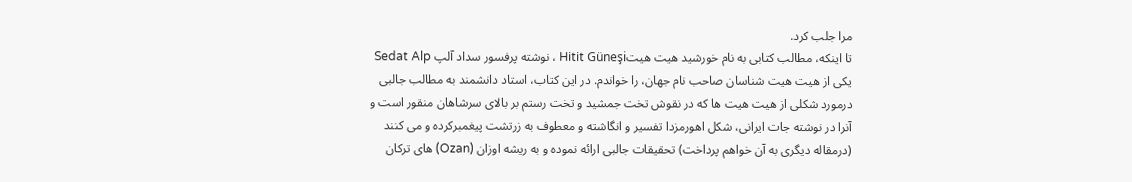مرا جلب كرد.
تا اینكه، مطالب كتابی به نام خورشید هیت هیتHitit Güneşi ، نوشته پرفسور سداد آلپ Sedat Alp یكی از هیت هیت شناسان صاحب نام جهان، را خواندم. در این كتاب، استاد دانشمند به مطالب جالبی درمورد شكلی از هیت هیت ها كه در نقوش تخت جمشید و تخت رستم بر بالای سرشاهان منقور است و آنرا در نوشته جات ایرانی، شكل اهورمزدا تفسیر و انگاشته و معطوف به زرتشت پیغمبركرده و می كنند (درمقاله دیگری به آن خواهم پرداخت) تحقیقات جالبی ارائه نموده و به ریشه اوزان (Ozan) های تركان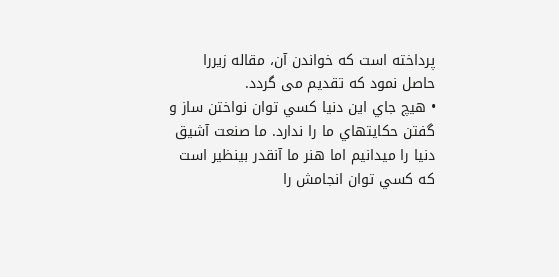پرداخته است كه خواندن آن، مقاله زیررا حاصل نمود كه تقدیم می گردد.
• هيچ جاي اين دنيا كسي توان نواختن ساز و گفتن حكايتهاي ما را ندارد. ما صنعت آشيق دنيا را ميدانيم اما هنر ما آنقدر بينظير است كه كسي توان انجامش را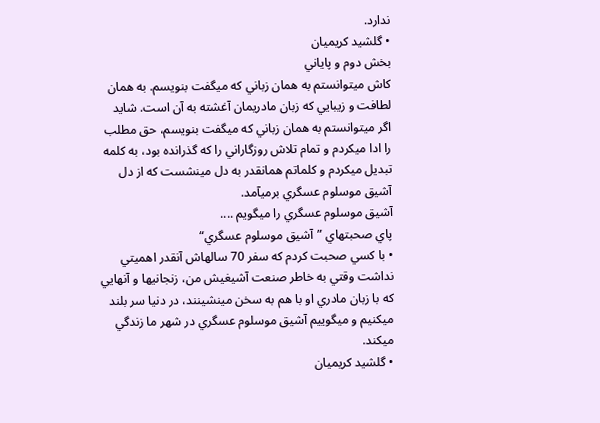ندارد.
• گلشيد كريميان
بخش دوم و پاياني
كاش ميتوانستم به همان زباني كه ميگفت بنويسم. به همان لطافت و زيبايي كه زبان مادريمان آغشته به آن است. شايد اگر ميتوانستم به همان زباني كه ميگفت بنويسم، حق مطلب را ادا ميكردم و تمام تلاش روزگاراني را كه گذرانده بود، به كلمه تبديل ميكردم و كلماتم همانقدر به دل مينشست كه از دل آشيق موسلوم عسگري برميآمد.
آشيق موسلوم عسگري را ميگويم ....
پاي صحبتهاي ”آشيق موسلوم عسگري“
• با كسي صحبت كردم كه سفر 70 سالهاش آنقدر اهميتي نداشت وقتي به خاطر صنعت آشيغيش من، زنجانيها و آنهايي كه با زبان مادري او با هم به سخن مينشينند، در دنيا سر بلند ميكنيم و ميگوييم آشيق موسلوم عسگري در شهر ما زندگي ميكند.
• گلشيد كريميان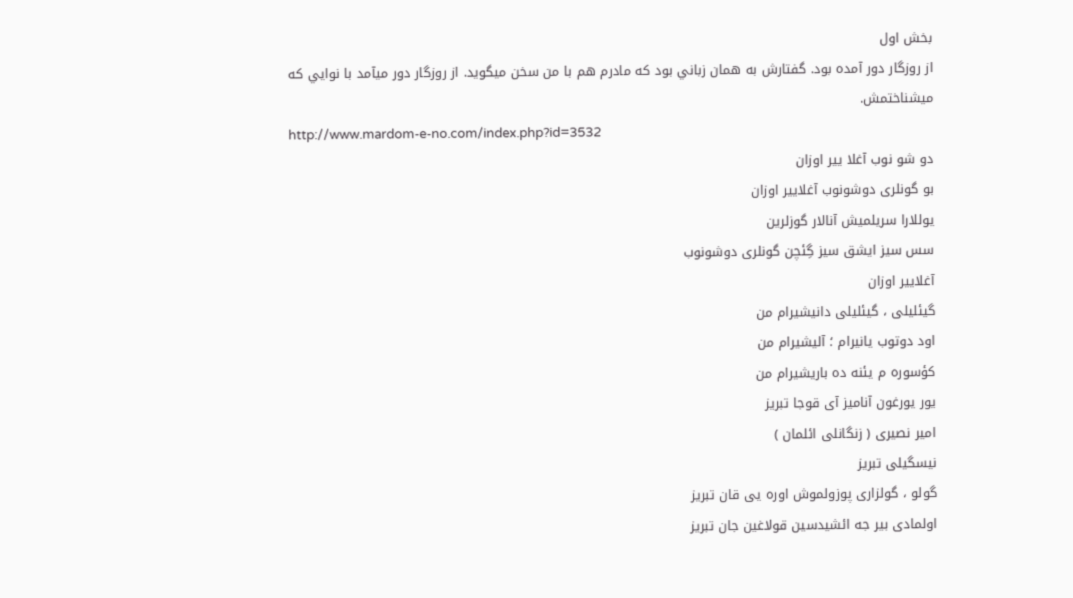بخش اول
از روزگار دور آمده بود. گفتارش به همان زباني بود كه مادرم هم با من سخن ميگويد. از روزگار دور ميآمد با نوايي كه ميشناختمش.
http://www.mardom-e-no.com/index.php?id=3532
دو شو نوب آغلا ییر اوزان
بو گونلری دوشونوب آغلاییر اوزان
یوللارا سریلمیش آنالار گوزلرین
سس سیز ایشق سیز گِئچن گونلری دوشونوب
آغلاییر اوزان
گیئلیلی ، گیئلیلی دانیشیرام من
اود دوتوب یانیرام ؛ آلیشیرام من
کؤسوره م یئنه ده باریشیرام من
یور یورغون آنامیز آی قوجا تبریز
امیر نصیری ( زنگانلی ائلمان )
نیسگیلی تبریز
گولو ، گولزاری پوزولموش اوره یی قان تبریز
اولمادی بیر جه ائشیدسین قولاغین جان تبریز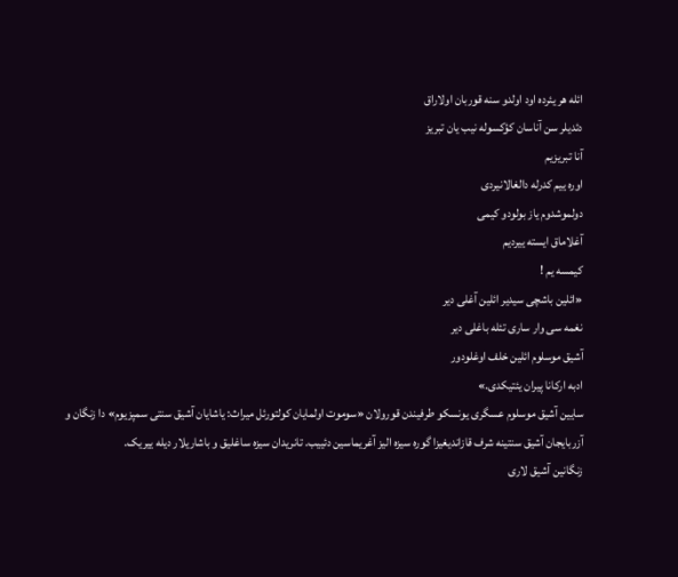ائله هر یئرده اود اولدو سنه قوربان اولاراق
دئدیلر سن آناسان کؤکسوله نیب یان تبریز
آنا تبریزیم
اوره ییم کدرله دالغالانیردی
دولموشدوم یاز بولودو کیمی
آغلاماق ایسته ییردیم
کیمسه یم !
«ائلین باشچی سیدیر ائلین آغلی دیر
نغمه سی وار ساری تئله باغلی دیر
آشیق موسلوم ائلین خلف اوغلودور
ادبه ارکانا پیران یئتیکدی.»
سایین آشیق موسلوم عسگری یونسکو طرفیندن قورولان «سوموت اولمایان کولتورئل میراث: یاشایان آشیق سنتی سمپزیوم» دا زنگان و آزربایجان آشیق سنتینه شرف قازاندیغیزا گوره سیزه الیز آغریماسین دئییب. تانریدان سیزه ساغلیق و باشاریلار دیله ییریک.
زنگانین آشیق لاری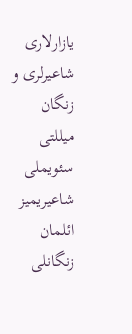یازارلاری شاعیرلری و زنگان میللتی
سئویملی شاعیریمیز ائلمان زنگانلی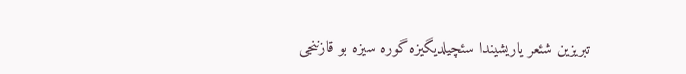تبریزین شئعر یاریشیندا سئچیلدیگیزه گوره سیزه بو قازننجی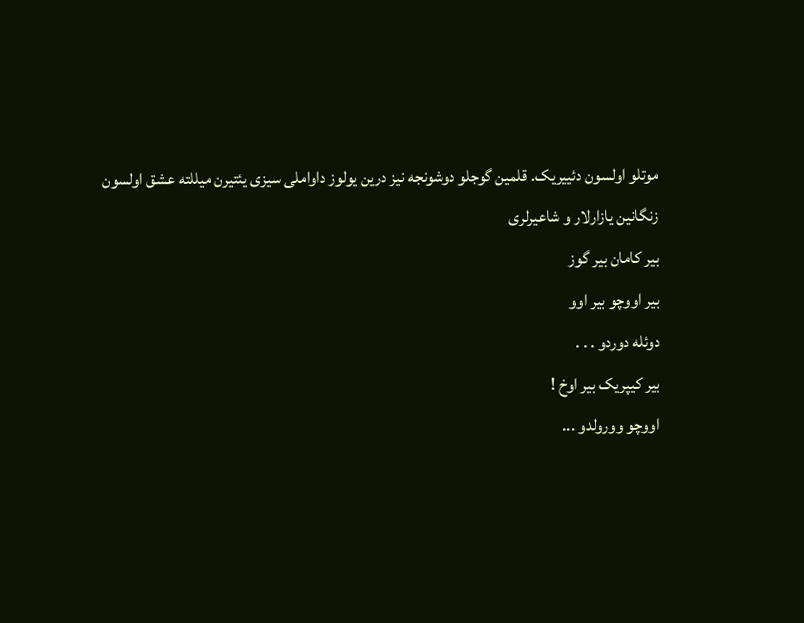موتلو اولسون دئییریک. قلمین گوجلو دوشونجه نیز درین یولوز داواملی سیزی یئتیرن میللته عشق اولسون
زنگانین یازارلار و شاعیرلری
بیر کامان بیر گوز
بیر اووچو بیر اوو
دوئله دوردو . . .
بیر کیپریک بیر اوخ !
اووچو وورولدو ...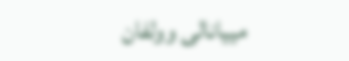مییانالی وولفان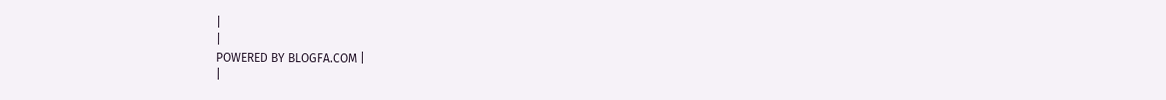|
|
POWERED BY BLOGFA.COM |
|